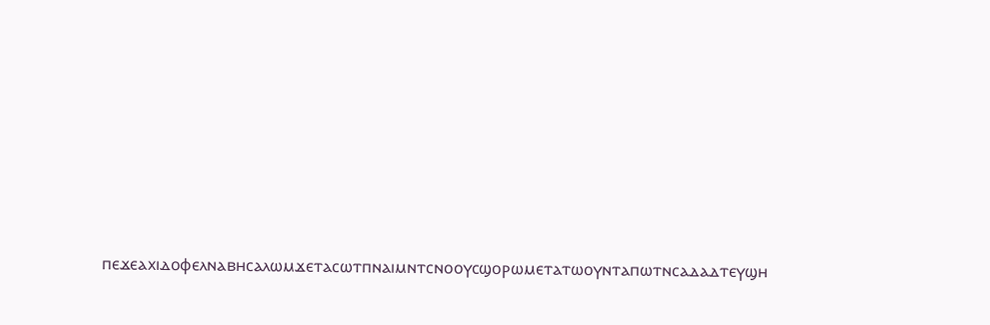ⲡⲉϫⲉⲁⲭⲓⲇⲟⲫⲉⲗⲛⲁⲃⲏⲥⲁⲗⲱⲙϫⲉⲧⲁⲥⲱⲧⲡⲛⲁⲓⲙⲛⲧⲥⲛⲟⲟⲩⲥϣⲟⲣⲱⲙⲉⲧⲁⲧⲱⲟⲩⲛⲧⲁⲡⲱⲧⲛⲥⲁⲇⲁⲇⲧⲉⲩϣⲏ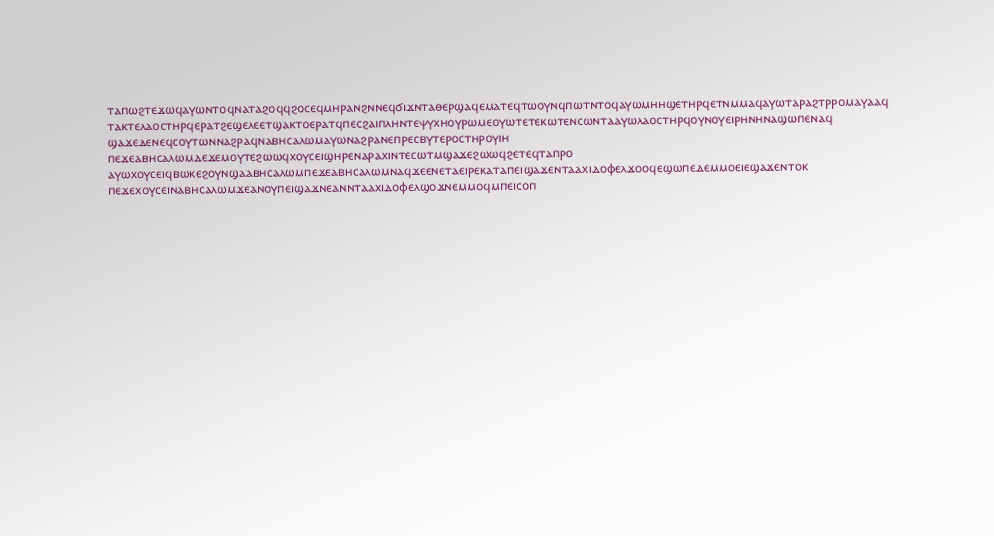ⲧⲁⲡⲱϩⲧⲉϫⲱϥⲁⲩⲱⲛⲧⲟϥⲛⲁⲧⲁϩⲟϥϥϩⲟⲥⲉϥⲙⲏⲣⲁⲛϩⲛⲛⲉϥϭⲓϫⲛⲧⲁⲑⲉⲣϣⲁϥⲉⲙⲁⲧⲉϥⲧⲱⲟⲩⲛϥⲡⲱⲧⲛⲧⲟϥⲁⲩⲱⲙⲏⲏϣⲉⲧⲏⲣϥⲉⲧⲛⲙⲙⲁϥⲁⲩⲱⲧⲁⲣⲁϩⲧⲣⲣⲟⲙⲁⲩⲁⲁϥ
ⲧⲁⲕⲧⲉⲗⲁⲟⲥⲧⲏⲣϥⲉⲣⲁⲧϩⲉϣⲉⲗⲉⲉⲧϣⲁⲕⲧⲟⲉⲣⲁⲧϥⲡⲉⲥϩⲁⲓⲡⲗⲏⲛⲧⲉⲯⲩⲭⲏⲟⲩⲣⲱⲙⲉⲟⲩⲱⲧⲉⲧⲉⲕⲱⲧⲉⲛⲥⲱⲛⲧⲁⲁⲩⲱⲗⲁⲟⲥⲧⲏⲣϥⲟⲩⲛⲟⲩⲉⲓⲣⲏⲛⲏⲛⲁϣⲱⲡⲉⲛⲁϥ
ϣⲁϫⲉⲇⲉⲛⲉϥⲥⲟⲩⲧⲱⲛⲛⲁϩⲣⲁϥⲛⲁⲃⲏⲥⲁⲗⲱⲙⲁⲩⲱⲛⲁϩⲣⲁⲛⲉⲡⲣⲉⲥⲃⲩⲧⲉⲣⲟⲥⲧⲏⲣⲟⲩⲓⲏ
ⲡⲉϫⲉⲁⲃⲏⲥⲁⲗⲱⲙⲇⲉϫⲉⲙⲟⲩⲧⲉϩⲱⲱϥⲭⲟⲩⲥⲉⲓϣⲏⲣⲉⲛⲁⲣⲁⲭⲓⲛⲧⲉⲥⲱⲧⲙϣⲁϫⲉϩⲱⲱϥϩⲉⲧⲉϥⲧⲁⲡⲣⲟ
ⲁⲩⲱⲭⲟⲩⲥⲉⲓϥⲃⲱⲕⲉϩⲟⲩⲛϣⲁⲁⲃⲏⲥⲁⲗⲱⲙⲡⲉϫⲉⲁⲃⲏⲥⲁⲗⲱⲙⲛⲁϥϫⲉⲉⲛⲉⲧⲁⲉⲓⲣⲉⲕⲁⲧⲁⲡⲉⲓϣⲁϫⲉⲛⲧⲁⲁⲭⲓⲇⲟⲫⲉⲗϫⲟⲟϥⲉϣⲱⲡⲉⲇⲉⲙⲙⲟⲉⲓⲉϣⲁϫⲉⲛⲧⲟⲕ
ⲡⲉϫⲉⲭⲟⲩⲥⲉⲓⲛⲁⲃⲏⲥⲁⲗⲱⲙϫⲉⲁⲛⲟⲩⲡⲉⲓϣⲁϫⲛⲉⲁⲛⲛⲧⲁⲁⲭⲓⲇⲟⲫⲉⲗϣⲟϫⲛⲉⲙⲙⲟϥⲙⲡⲉⲓⲥⲟⲡ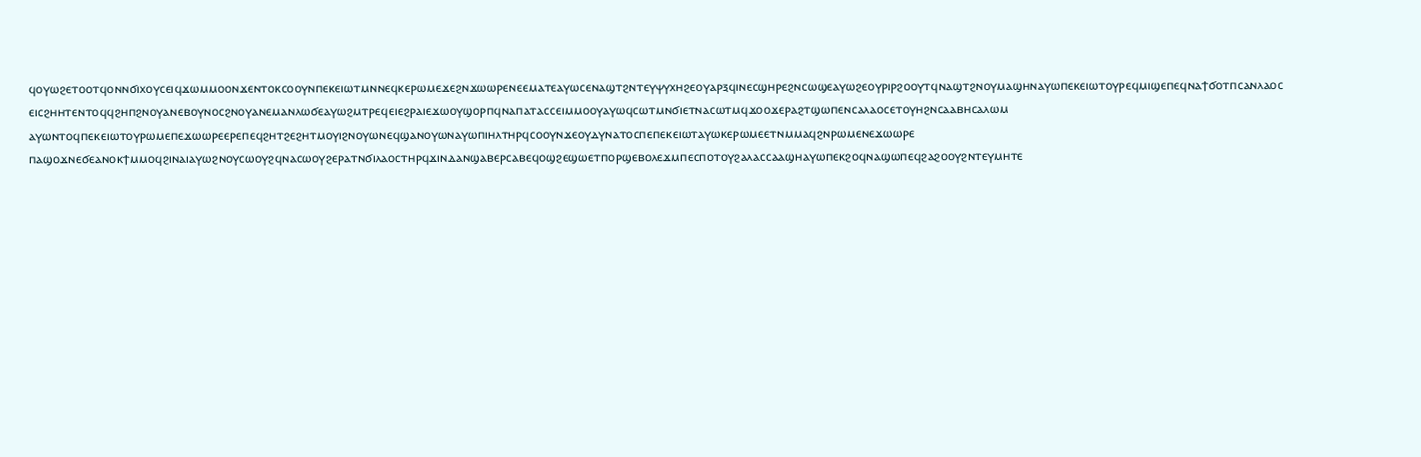ϥⲟⲩⲱϩⲉⲧⲟⲟⲧϥⲟⲛⲛϭⲓⲭⲟⲩⲥⲉⲓϥϫⲱⲙⲙⲟⲟⲛϫⲉⲛⲧⲟⲕⲥⲟⲟⲩⲛⲡⲉⲕⲉⲓⲱⲧⲙⲛⲛⲉϥⲕⲉⲣⲱⲙⲉϫⲉϩⲛϫⲱⲱⲣⲉⲛⲉⲉⲙⲁⲧⲉⲁⲩⲱⲥⲉⲛⲁϣⲧϩⲛⲧⲉⲩⲯⲩⲭⲏϩⲉⲟⲩⲁⲣⲝϥⲓⲛⲉⲥϣⲏⲣⲉϩⲛⲥⲱϣⲉⲁⲩⲱϩⲉⲟⲩⲣⲓⲣϩⲟⲟⲩⲧϥⲛⲁϣⲧϩⲛⲟⲩⲙⲁϣⲏⲛⲁⲩⲱⲡⲉⲕⲉⲓⲱⲧⲟⲩⲣⲉϥⲙⲓϣⲉⲡⲉϥⲛⲁϯϭⲟⲧⲡⲥⲁⲛⲗⲁⲟⲥ
ⲉⲓⲥϩⲏⲏⲧⲉⲛⲧⲟϥϥϩⲏⲡϩⲛⲟⲩⲁⲛⲉⲃⲟⲩⲛⲟⲥϩⲛⲟⲩⲁⲛⲉⲙⲁⲛⲗⲱϭⲉⲁⲩⲱϩⲙⲧⲣⲉϥⲉⲓⲉϩⲣⲁⲓⲉϫⲱⲟⲩϣⲟⲣⲡϥⲛⲁⲡⲁⲧⲁⲥⲥⲉⲓⲙⲙⲟⲟⲩⲁⲩⲱϥⲥⲱⲧⲙⲛϭⲓⲉⲧⲛⲁⲥⲱⲧⲙϥϫⲟⲟϫⲉⲣⲁϩⲧϣⲱⲡⲉⲛⲥⲁⲗⲁⲟⲥⲉⲧⲟⲩⲏϩⲛⲥⲁⲁⲃⲏⲥⲁⲗⲱⲙ
ⲁⲩⲱⲛⲧⲟϥⲡⲉⲕⲉⲓⲱⲧⲟⲩⲣⲱⲙⲉⲡⲉϫⲱⲱⲣⲉⲉⲣⲉⲡⲉϥϩⲏⲧϩⲉϩⲏⲧⲙⲟⲩⲓϩⲛⲟⲩⲱⲛⲉϥϣⲁⲛⲟⲩⲱⲛⲁⲩⲱⲡⲓⲏⲗⲧⲏⲣϥⲥⲟⲟⲩⲛϫⲉⲟⲩⲇⲩⲛⲁⲧⲟⲥⲡⲉⲡⲉⲕⲉⲓⲱⲧⲁⲩⲱⲕⲉⲣⲱⲙⲉⲉⲧⲛⲙⲙⲁϥϩⲛⲣⲱⲙⲉⲛⲉϫⲱⲱⲣⲉ
ⲡⲁϣⲟϫⲛⲉϭⲉⲁⲛⲟⲕϯⲙⲙⲟϥϩⲓⲛⲁⲓⲁⲩⲱϩⲛⲟⲩⲥⲱⲟⲩϩϥⲛⲁⲥⲱⲟⲩϩⲉⲣⲁⲧⲛϭⲓⲗⲁⲟⲥⲧⲏⲣϥϫⲓⲛⲇⲁⲛϣⲁⲃⲉⲣⲥⲁⲃⲉϥⲟϣϩⲉϣⲱⲉⲧⲡⲟⲣϣⲉⲃⲟⲗⲉϫⲙⲡⲉⲥⲡⲟⲧⲟⲩϩⲁⲗⲁⲥⲥⲁⲁϣⲏⲁⲩⲱⲡⲉⲕϩⲟϥⲛⲁϣⲱⲡⲉϥϩⲁϩⲟⲟⲩϩⲛⲧⲉⲩⲙⲏⲧⲉ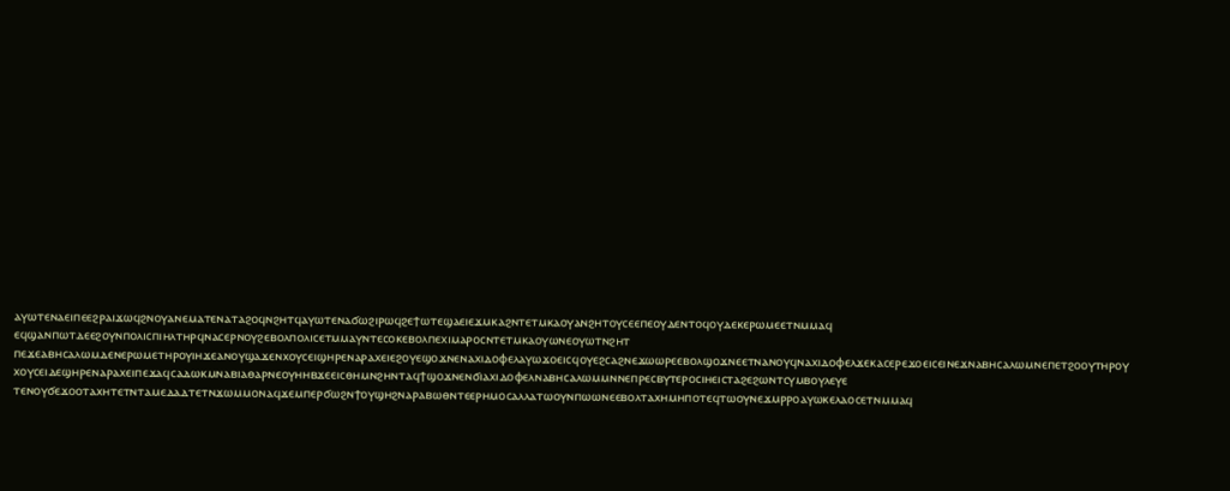ⲁⲩⲱⲧⲉⲛⲁⲉⲓⲡⲉⲉϩⲣⲁⲓϫⲱϥϩⲛⲟⲩⲁⲛⲉⲙⲁⲧⲉⲛⲁⲧⲁϩⲟϥⲛϩⲏⲧϥⲁⲩⲱⲧⲉⲛⲁϭⲱϩⲓⲣⲱϥϩⲉϯⲱⲧⲉϣⲁⲉⲓⲉϫⲙⲕⲁϩⲛⲧⲉⲧⲙⲕⲁⲟⲩⲁⲛϩⲏⲧⲟⲩⲥⲉⲉⲡⲉⲟⲩⲇⲉⲛⲧⲟϥⲟⲩⲇⲉⲕⲉⲣⲱⲙⲉⲉⲧⲛⲙⲙⲁϥ
ⲉϥϣⲁⲛⲡⲱⲧⲇⲉⲉϩⲟⲩⲛⲡⲟⲗⲓⲥⲡⲓⲏⲗⲧⲏⲣϥⲛⲁⲥⲉⲣⲛⲟⲩϩⲉⲃⲟⲗⲡⲟⲗⲓⲥⲉⲧⲙⲙⲁⲩⲛⲧⲉⲥⲟⲕⲉⲃⲟⲗⲡⲉⲭⲓⲙⲁⲣⲟⲥⲛⲧⲉⲧⲙⲕⲁⲟⲩⲱⲛⲉⲟⲩⲱⲧⲛϩⲏⲧ
ⲡⲉϫⲉⲁⲃⲏⲥⲁⲗⲱⲙⲇⲉⲛⲉⲣⲱⲙⲉⲧⲏⲣⲟⲩⲓⲏϫⲉⲁⲛⲟⲩϣⲁϫⲉⲛⲭⲟⲩⲥⲉⲓϣⲏⲣⲉⲛⲁⲣⲁⲭⲉⲓⲉϩⲟⲩⲉϣⲟϫⲛⲉⲛⲁⲭⲓⲇⲟⲫⲉⲗⲁⲩⲱϫⲟⲉⲓⲥϥⲟⲩⲉϩⲥⲁϩⲛⲉϫⲱⲱⲣⲉⲉⲃⲟⲗϣⲟϫⲛⲉⲉⲧⲛⲁⲛⲟⲩϥⲛⲁⲭⲓⲇⲟⲫⲉⲗϫⲉⲕⲁⲥⲉⲣⲉϫⲟⲉⲓⲥⲉⲓⲛⲉϫⲛⲁⲃⲏⲥⲁⲗⲱⲙⲛⲉⲡⲉⲧϩⲟⲟⲩⲧⲏⲣⲟⲩ
ⲭⲟⲩⲥⲉⲓⲇⲉϣⲏⲣⲉⲛⲁⲣⲁⲭⲉⲓⲡⲉϫⲁϥⲥⲁⲇⲱⲕⲙⲛⲁⲃⲓⲁⲑⲁⲣⲛⲉⲟⲩⲏⲏⲃϫⲉⲉⲓⲥⲑⲏⲙⲛϩⲏⲛⲧⲁϥϯϣⲟϫⲛⲉⲛϭⲓⲁⲭⲓⲇⲟⲫⲉⲗⲛⲁⲃⲏⲥⲁⲗⲱⲙⲙⲛⲛⲉⲡⲣⲉⲥⲃⲩⲧⲉⲣⲟⲥⲓⲏⲉⲓⲥⲧⲁϩⲉϩⲱⲛⲧⲥⲩⲙⲃⲟⲩⲗⲉⲩⲉ
ⲧⲉⲛⲟⲩϭⲉϫⲟⲟⲧⲁⲭⲏⲧⲉⲧⲛⲧⲁⲙⲉⲇⲁⲇⲧⲉⲧⲛϫⲱⲙⲙⲟⲛⲁϥϫⲉⲙⲡⲉⲣϭⲱϩⲛϯⲟⲩϣⲏϩⲛⲁⲣⲁⲃⲱⲑⲛⲧⲉⲉⲣⲏⲙⲟⲥⲁⲗⲗⲁⲧⲱⲟⲩⲛⲡⲱⲱⲛⲉⲉⲃⲟⲗⲧⲁⲭⲏⲙⲏⲡⲟⲧⲉϥⲧⲱⲟⲩⲛⲉϫⲙⲣⲣⲟⲁⲩⲱⲕⲉⲗⲁⲟⲥⲉⲧⲛⲙⲙⲁϥ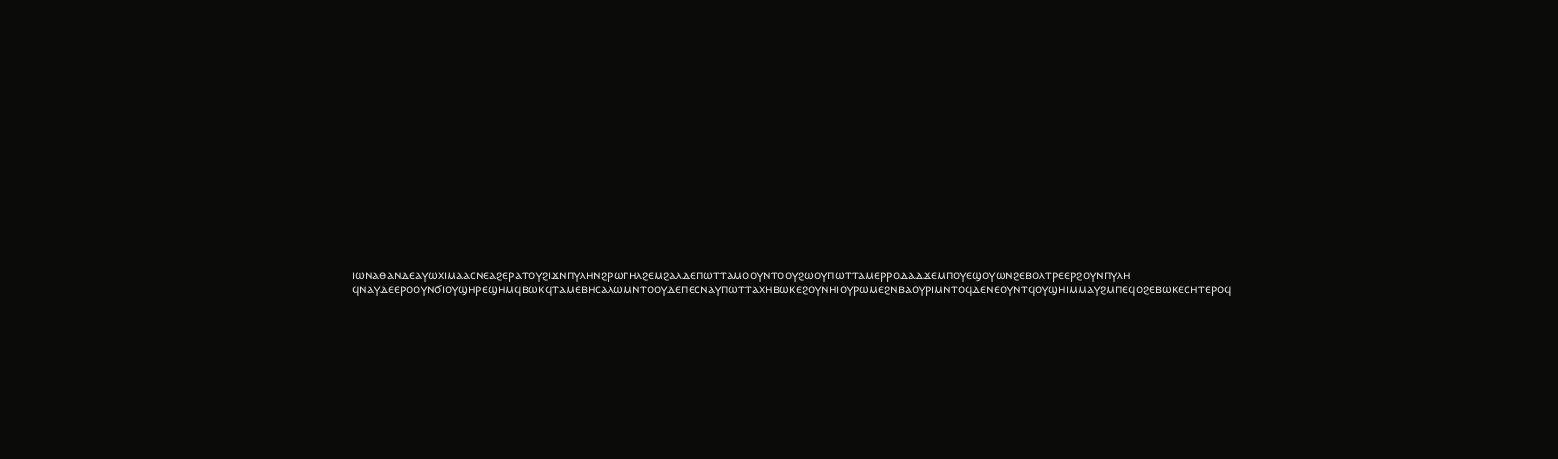ⲓⲱⲛⲁⲑⲁⲛⲇⲉⲁⲩⲱⲭⲓⲙⲁⲁⲥⲛⲉⲁϩⲉⲣⲁⲧⲟⲩϩⲓϫⲛⲡⲩⲗⲏⲛϩⲣⲱⲅⲏⲗϩⲉⲙϩⲁⲗⲇⲉⲡⲱⲧⲧⲁⲙⲟⲟⲩⲛⲧⲟⲟⲩϩⲱⲟⲩⲡⲱⲧⲧⲁⲙⲉⲣⲣⲟⲇⲁⲇϫⲉⲙⲡⲟⲩⲉϣⲟⲩⲱⲛϩⲉⲃⲟⲗⲧⲣⲉⲉⲣϩⲟⲩⲛⲡⲩⲗⲏ
ϥⲛⲁⲩⲇⲉⲉⲣⲟⲟⲩⲛϭⲓⲟⲩϣⲏⲣⲉϣⲏⲙϥⲃⲱⲕϥⲧⲁⲙⲉⲃⲏⲥⲁⲗⲱⲙⲛⲧⲟⲟⲩⲇⲉⲡⲉⲥⲛⲁⲩⲡⲱⲧⲧⲁⲭⲏⲃⲱⲕⲉϩⲟⲩⲛⲏⲓⲟⲩⲣⲱⲙⲉϩⲛⲃⲁⲟⲩⲣⲓⲙⲛⲧⲟϥⲇⲉⲛⲉⲟⲩⲛⲧϥⲟⲩϣⲏⲓⲙⲙⲁⲩϩⲙⲡⲉϥⲟϩⲉⲃⲱⲕⲉⲥⲏⲧⲉⲣⲟϥ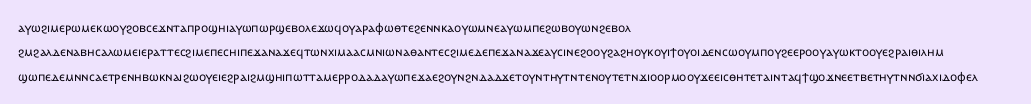ⲁⲩⲱϩⲓⲙⲉⲣⲱⲙⲉⲕⲱⲟⲩϩⲟⲃⲥⲉϫⲛⲧⲁⲡⲣⲟϣⲏⲓⲁⲩⲱⲡⲱⲣϣⲉⲃⲟⲗⲉϫⲱϥⲟⲩⲁⲣⲁⲫⲱⲑⲧⲉϩⲉⲛⲛⲕⲁⲟⲩⲱⲙⲛⲉⲁⲩⲱⲙⲡⲉϩⲱⲃⲟⲩⲱⲛϩⲉⲃⲟⲗ
ϩⲙϩⲁⲗⲇⲉⲛⲁⲃⲏⲥⲁⲗⲱⲙⲉⲓⲉⲣⲁⲧⲧⲉⲥϩⲓⲙⲉⲡⲉⲥⲏⲓⲡⲉϫⲁⲛⲁϫⲉϥⲧⲱⲛⲭⲓⲙⲁⲁⲥⲙⲛⲓⲱⲛⲁⲑⲁⲛⲧⲉⲥϩⲓⲙⲉⲇⲉⲡⲉϫⲁⲛⲁϫⲉⲁⲩⲥⲓⲛⲉϩⲟⲟⲩϩⲁϩⲏⲟⲩⲕⲟⲩⲓϯⲟⲩⲟⲓⲇⲉⲛⲥⲱⲟⲩⲙⲡⲟⲩϩⲉⲉⲣⲟⲟⲩⲁⲩⲱⲕⲧⲟⲟⲩⲉϩⲣⲁⲓⲑⲓⲗⲏⲙ
ϣⲱⲡⲉⲇⲉⲙⲛⲛⲥⲁⲉⲧⲣⲉⲛⲏⲃⲱⲕⲛⲁⲓϩⲱⲟⲩⲉⲓⲉϩⲣⲁⲓϩⲙϣⲏⲓⲡⲱⲧⲧⲁⲙⲉⲣⲣⲟⲇⲁⲇⲁⲩⲱⲡⲉϫⲁⲉϩⲟⲩⲛϩⲛⲇⲁⲇϫⲉⲧⲟⲩⲛⲧⲏⲩⲧⲛⲧⲉⲛⲟⲩⲧⲉⲧⲛϫⲓⲟⲟⲣⲙⲟⲟⲩϫⲉⲉⲓⲥⲑⲏⲧⲉⲧⲁⲓⲛⲧⲁϥϯϣⲟϫⲛⲉⲉⲧⲃⲉⲧⲏⲩⲧⲛⲛϭⲓⲁⲭⲓⲇⲟⲫⲉⲗ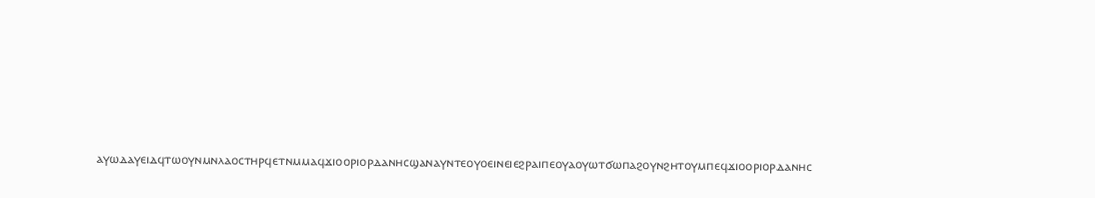ⲁⲩⲱⲇⲁⲩⲉⲓⲇϥⲧⲱⲟⲩⲛⲙⲛⲗⲁⲟⲥⲧⲏⲣϥⲉⲧⲛⲙⲙⲁϥϫⲓⲟⲟⲣⲓⲟⲣⲇⲁⲛⲏⲥϣⲁⲛⲁⲩⲛⲧⲉⲟⲩⲟⲉⲓⲛⲉⲓⲉϩⲣⲁⲓⲡⲉⲟⲩⲁⲟⲩⲱⲧϭⲱⲡⲁϩⲟⲩⲛϩⲏⲧⲟⲩⲙⲡⲉϥϫⲓⲟⲟⲣⲓⲟⲣⲇⲁⲛⲏⲥ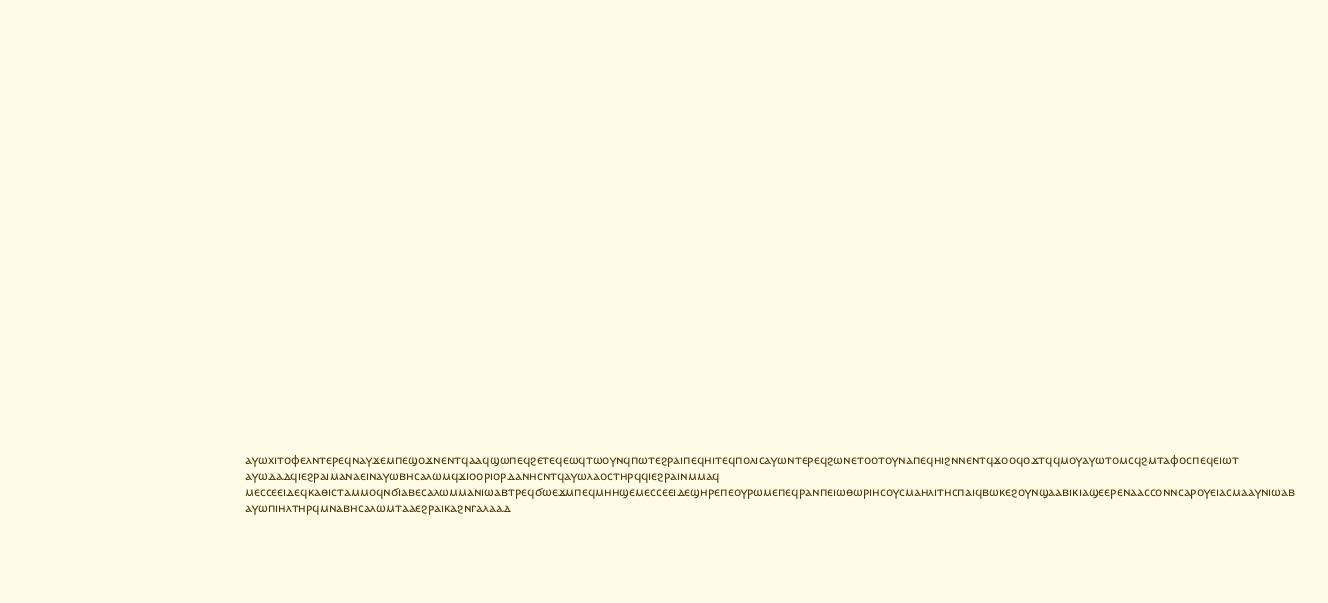ⲁⲩⲱⲭⲓⲧⲟⲫⲉⲗⲛⲧⲉⲣⲉϥⲛⲁⲩϫⲉⲙⲡⲉϣⲟϫⲛⲉⲛⲧϥⲁⲁϥϣⲱⲡⲉϥϩⲉⲧⲉϥⲉⲱϥⲧⲱⲟⲩⲛϥⲡⲱⲧⲉϩⲣⲁⲓⲡⲉϥⲏⲓⲧⲉϥⲡⲟⲗⲓⲥⲁⲩⲱⲛⲧⲉⲣⲉϥϩⲱⲛⲉⲧⲟⲟⲧⲟⲩⲛⲁⲡⲉϥⲏⲓϩⲛⲛⲉⲛⲧϥϫⲟⲟϥⲟϫⲧϥϥⲙⲟⲩⲁⲩⲱⲧⲟⲙⲥϥϩⲙⲧⲁⲫⲟⲥⲡⲉϥⲉⲓⲱⲧ
ⲁⲩⲱⲇⲁⲇϥⲓⲉϩⲣⲁⲓⲙⲁⲛⲁⲉⲓⲛⲁⲩⲱⲃⲏⲥⲁⲗⲱⲙϥϫⲓⲟⲟⲣⲓⲟⲣⲇⲁⲛⲏⲥⲛⲧϥⲁⲩⲱⲗⲁⲟⲥⲧⲏⲣϥϥⲓⲉϩⲣⲁⲓⲛⲙⲙⲁϥ
ⲙⲉⲥⲥⲉⲉⲓⲇⲉϥⲕⲁⲑⲓⲥⲧⲁⲙⲙⲟϥⲛϭⲓⲁⲃⲉⲥⲁⲗⲱⲙⲙⲁⲛⲓⲱⲁⲃⲧⲣⲉϥϭⲱⲉϫⲙⲡⲉϥⲙⲏⲏϣⲉⲙⲉⲥⲥⲉⲉⲓⲇⲉϣⲏⲣⲉⲡⲉⲟⲩⲣⲱⲙⲉⲡⲉϥⲣⲁⲛⲡⲉⲓⲱⲑⲱⲣⲓⲏⲥⲟⲩⲥⲙⲁⲏⲗⲓⲧⲏⲥⲡⲁⲓϥⲃⲱⲕⲉϩⲟⲩⲛϣⲁⲁⲃⲓⲕⲓⲁϣⲉⲉⲣⲉⲛⲁⲁⲥⲥⲟⲛⲛⲥⲁⲣⲟⲩⲉⲓⲁⲥⲙⲁⲁⲩⲛⲓⲱⲁⲃ
ⲁⲩⲱⲡⲓⲏⲗⲧⲏⲣϥⲙⲛⲁⲃⲏⲥⲁⲗⲱⲙⲧⲁⲁⲉϩⲣⲁⲓⲕⲁϩⲛⲅⲁⲗⲁⲁⲇ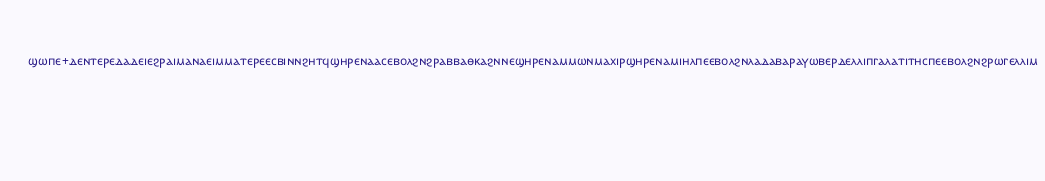ϣⲱⲡⲉ+ⲇⲉⲛⲧⲉⲣⲉⲇⲁⲇⲉⲓⲉϩⲣⲁⲓⲙⲁⲛⲁⲉⲓⲙⲙⲁⲧⲉⲣⲉⲉⲥⲃⲓⲛⲛϩⲏⲧϥϣⲏⲣⲉⲛⲁⲁⲥⲉⲃⲟⲗϩⲛϩⲣⲁⲃⲃⲁⲑⲕⲁϩⲛⲛⲉϣⲏⲣⲉⲛⲁⲙⲙⲱⲛⲙⲁⲭⲓⲣϣⲏⲣⲉⲛⲁⲙⲓⲏⲗⲡⲉⲉⲃⲟⲗϩⲛⲗⲁⲇⲁⲃⲁⲣⲁⲩⲱⲃⲉⲣⲇⲉⲗⲗⲓⲡⲅⲁⲗⲁⲧⲓⲧⲏⲥⲡⲉⲉⲃⲟⲗϩⲛϩⲣⲱⲅⲉⲗⲗⲓⲙ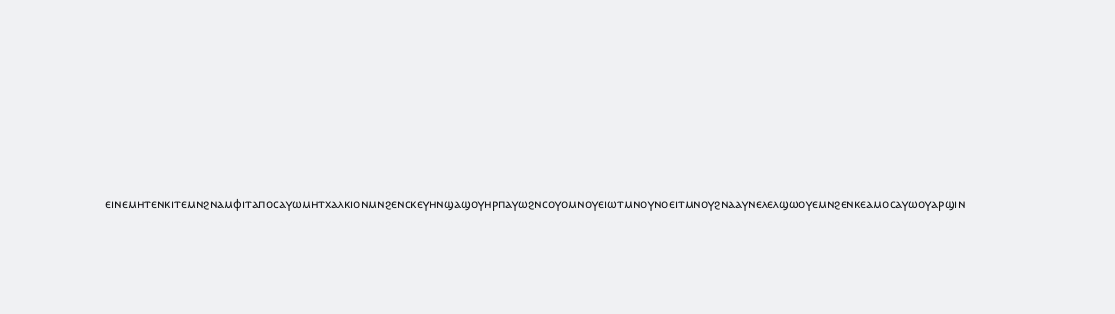ⲉⲓⲛⲉⲙⲏⲧⲉⲛⲕⲓⲧⲉⲙⲛϩⲛⲁⲙⲫⲓⲧⲁⲡⲟⲥⲁⲩⲱⲙⲏⲧⲭⲁⲗⲕⲓⲟⲛⲙⲛϩⲉⲛⲥⲕⲉⲩⲏⲛϣⲁϣⲟⲩⲏⲣⲡⲁⲩⲱϩⲛⲥⲟⲩⲟⲙⲛⲟⲩⲉⲓⲱⲧⲙⲛⲟⲩⲛⲟⲉⲓⲧⲙⲛⲟⲩϩⲛⲁⲁⲩⲛⲉⲗⲉⲗϣⲱⲟⲩⲉⲙⲛϩⲉⲛⲕⲉⲁⲙⲟⲥⲁⲩⲱⲟⲩⲁⲣϣⲓⲛ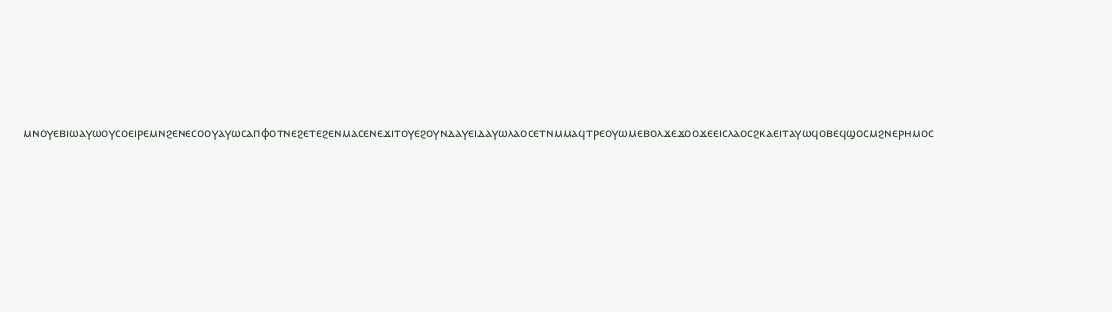ⲙⲛⲟⲩⲉⲃⲓⲱⲁⲩⲱⲟⲩⲥⲟⲉⲓⲣⲉⲙⲛϩⲉⲛⲉⲥⲟⲟⲩⲁⲩⲱⲥⲁⲡⲫⲟⲧⲛⲉϩⲉⲧⲉϩⲉⲛⲙⲁⲥⲉⲛⲉϫⲓⲧⲟⲩⲉϩⲟⲩⲛⲇⲁⲩⲉⲓⲇⲁⲩⲱⲗⲁⲟⲥⲉⲧⲛⲙⲙⲁϥⲧⲣⲉⲟⲩⲱⲙⲉⲃⲟⲗϫⲉϫⲟⲟϫⲉⲉⲓⲥⲗⲁⲟⲥϩⲕⲁⲉⲓⲧⲁⲩⲱϥⲟⲃⲉϥϣⲟⲥⲙϩⲛⲉⲣⲏⲙⲟⲥ